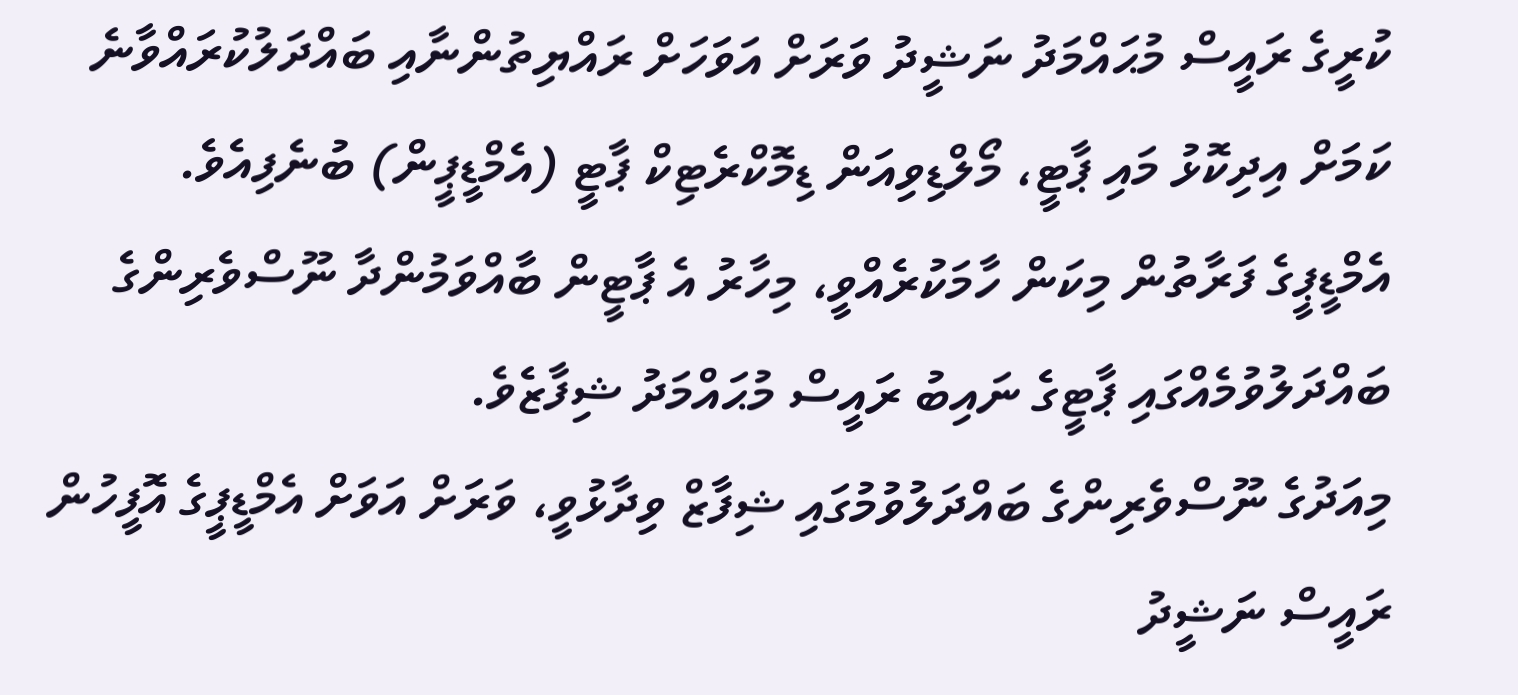ކުރީގެ ރައީސް މުޙައްމަދު ނަޝީދު ވަރަށް އަވަހަށް ރައްޔިތުންނާއި ބައްދަލުކުރައްވާނެ ކަމަށް އިދިކޮޅު މައި ޕާޓީ، މޯލްޑިވިއަން ޑިމޮކްރެޓިކް ޕާޓީ (އެމްޑީޕީން) ބުނެފިއެވެ.
އެމްޑީޕީގެ ފަރާތުން މިކަން ހާމަކުރެއްވީ، މިހާރު އެ ޕާޓީން ބާއްވަމުންދާ ނޫސްވެރިންގެ ބައްދަލުވުމެއްގައި ޕާޓީގެ ނައިބު ރައީސް މުޙައްމަދު ޝިފާޒެވެ.
މިއަދުގެ ނޫސްވެރިންގެ ބައްދަލުވުމުގައި ޝިފާޒް ވިދާޅުވީ، ވަރަށް އަވަށް އެމްޑީޕީގެ އޮފީހުން ރައީސް ނަޝީދު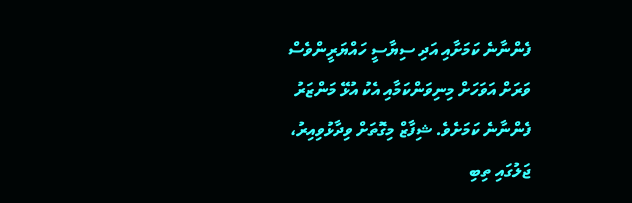ފެންނާނެ ކަމަށާއި އަދި ސިޔާސީ ހައްޔަރީންވެސް ވަރަށް އަވަހަށް މިނިވަންކަމާއި އެކު އުޅޭ މަންޒަރު ފެންނާނެ ކަމަށެވެ. ޝިފާޒް މިގޮތަށް ވިދާޅުވިއިރު، ޖަލުގައި ތިބި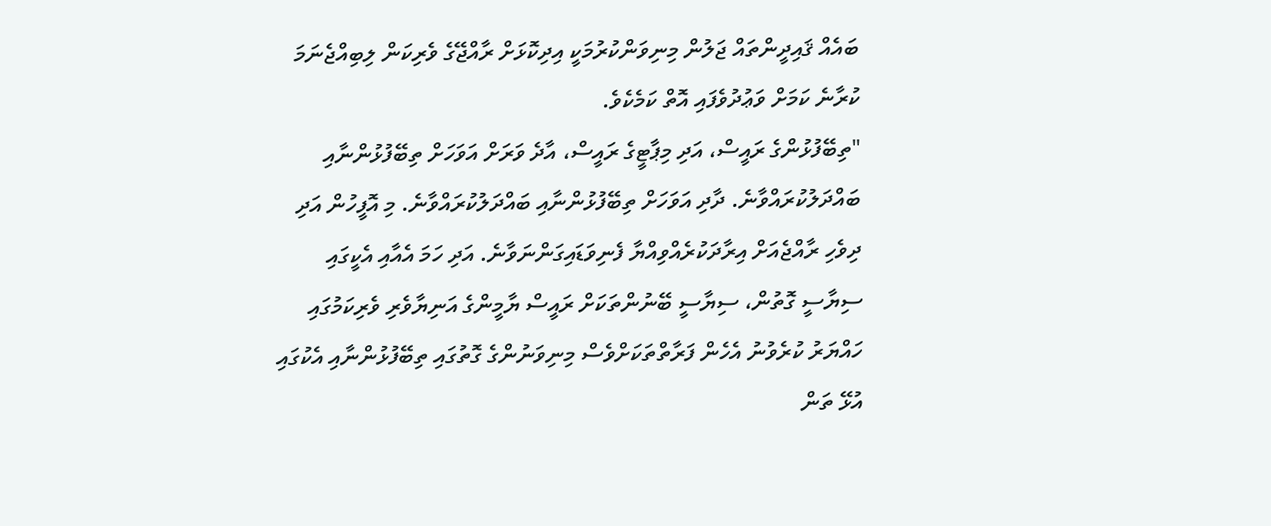ބައެއް ޤައިދީންތައް ޖަލުން މިނިވަންކުރުމަކީ އިދިކޮޅަށް ރާއްޖޭގެ ވެރިކަން ލިބިއްޖެނަމަ ކުރާނެ ކަމަށް ވަޢުދުވެފައި އޮތް ކަމެކެވެ.
"ތިބޭފުޅުންގެ ރައީސް، އަދި މިޕާޓީގެ ރައީސް، އާދެ ވަރަށް އަވަހަށް ތިބޭފުޅުންނާއި ބައްދަލުކުރައްވާނެ. ދާދި އަވަހަށް ތިބޭފުޅުންނާއި ބައްދަލުކުރައްވާނެ. މި އޮފީހުން އަދި ދިވެހި ރާއްޖެއަށް އިރާދަކުރެއްވިއްޔާ ފެނިވަޑައިގަންނަވާނެ. އަދި ހަމަ އެއާއި އެކީގައި ސިޔާސީ ގޮތުން، ސިޔާސީ ބޭނުންތަކަށް ރައީސް ޔާމީންގެ އަނިޔާވެރި ވެރިކަމުގައި ހައްޔަރު ކުރެވުނު އެހެން ފަރާތްތަކަށްވެސް މިނިވަނުންގެ ގޮތުގައި ތިބޭފުޅުންނާއި އެކުގައި އުޅޭ ތަން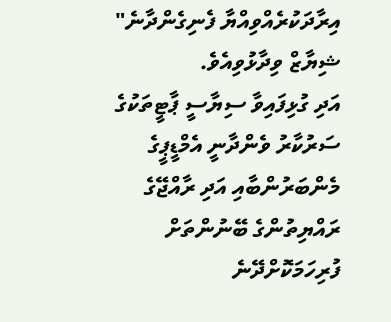އިރާދަކުރެއްވިއްޔާ ފެނިގެންދާނެ" ޝިޔާޒް ވިދާޅުވިއެވެ.
އަދި ގުޅިފައިވާ ސިޔާސީ ޕާޓީތަކުގެ ސަރުކާރު ވެންދާނީ އެމްޑީޕީގެ މެންބަރުންބާއި އަދި ރާއްޖޭގެ ރައްޔިތުންގެ ބޭނުންތަށް ފުރިހަމަކޮށްދޭނެ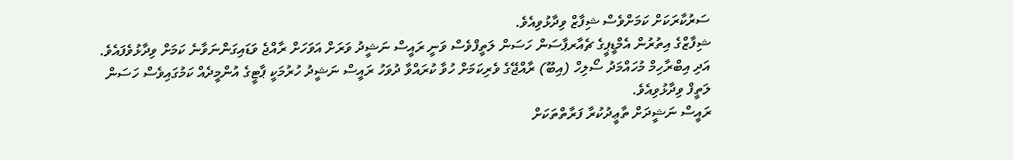ސަރުކާރަކަށް ކަމަށްވެސް ޝިފާޒް ވިދާޅުވިއެވެ.
ޝިފާޒްގެ އިތުރުން އެމްޑީޕީގެ ޗެއާރޕާސަން ހަސަން ލަތީފްވެސް ވަނީ ރައީސް ނަޝީދު ވަރަށް އަވަހަށް ރާއްޖެ ވަޑައިގަންނަވާނެ ކަމަށް ވިދާޅުވެފައެވެ. އަދި އިބްރާހިމް މުހައްމަދު ސޯލިހް (އިބޫ) ރާއްޖޭގެ ވެރިކަމަށް ހުވާ ކުރައްވާ ދުވަހު ރައީސް ނަޝީދު ހުރުމަކީ ޕާޓީގެ އުންމީދެއް ކަމުގައިވެސް ހަސަން ލަތީފް ވިދާޅުވިއެވެ.
ރައީސް ނަޝީދަށް ތާޢީދުކުރާ ފަރާތްތަކަށް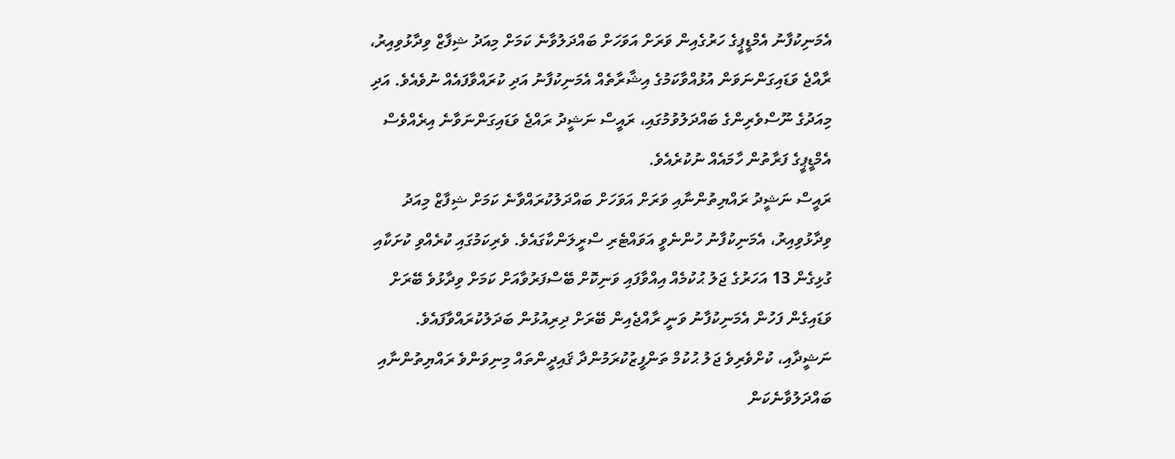އެމަނިކުފާނު އެމްޑީޕީގެ ހަރުގެއިން ވަރަށް އަވަހަށް ބައްދަލުވާނެ ކަމަށް މިއަދު ޝިފާޒް ވިދާޅުވިއިރު، ރާއްޖެ ވަޑައިގަންނަވަން އުޅުއްވާކަމުގެ އިޝާރާތެއް އެމަނިކުފާނު އަދި ކުރައްވާފައެއް ނުވެއެވެ. އަދި މިއަދުގެ ނޫސްވެރިންގެ ބައްދަލުވުމުގައި، ރައީސް ނަޝީދު ރައްޖެ ވަޑައިގަންނަވާނެ އިރެއްވެސް އެމްޑީޕީގެ ފަރާތުން ހާމައެއް ނުކުރެއެވެ.
ރައީސް ނަޝީދު ރައްޔިތުންނާއި ވަރަށް އަވަހަށް ބައްދަލުކުރައްވާނެ ކަމަށް ޝިފާޒް މިއަދު ވިދާޅުވިއިރު، އެމަނިކުފާނު ހުންނެވީ އަވައްޓެރި ސްރީލަންކާގައެވެ. ވެރިކަމުގައި ކުރެއްވި ކުށަކާއި ގުޅިގެން 13 އަހަރުގެ ޖަލު ޙުކުމެއް އިއްވާފައި ވަނިކޮށް ބޭސްފަރުވާއަށް ކަމަށް ވިދާޅުވެ ބޭރަށް ވަޑައިގެން ފަހުން އެމަނިކުފާނު ވަނީ ރާއްޖެއިން ބޭރަށް ދިރިއުޅުން ބަދަލުކުރައްވާފައެވެ.
ނަޝީދާއި، ކުށްވެރިވެ ޖަލު ޙުކުމް ތަންފީޒުކުރަމުންދާ ޤައިދީންތައް މިނިވަންވެ ރައްޔިތުންނާއި ބައްދަލުވާނެކަން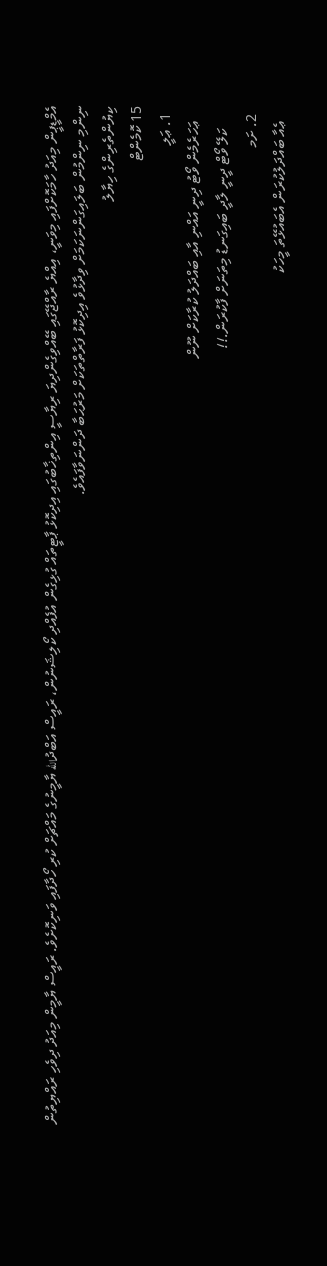އެމްޑީޕީން މިއަދު ހާމަކޮށްފައި މިވަނީ، އިއްޔެ ރާއްޖޭގައި ބޭއްވިގެންދިޔަ ރިޔާސީ އިންތިޚާބުގައި އިދިކޮޅު ޕާޓީތައް ގުޅިގެން އުފެއްދި ކޯލިޝަނުން، ރައީސް އަބްދުالله ޔާމީނުގެ މައްޗަށް ކުރި ހޯދާފައި ވަނިކޮށެވެ. ރައީސް ޔާމީން މިއަދު ދިވެހި ރައްޔިތުން ނިންމި ނިންމުން ބަލައިގަންނަކަމަށް ވިދާޅުވެ އިދިކޮޅު ފަރާތްތަކަށް މަރުޙަބާ ދަންނަވާފައެވެ.
ކިޔުންތެރިންގެ ހިޔާލު
15 ކޮމެންޓް
  1. ޢަލީ
    ޢަހަރެމެން ވޯޓު ދިނީ އައްނި އާއި ބައްދަލު ކުރާކަށް ނޫން
      ކަލޭ ވޯޓް ދީނީ ލާދީ ބައިގަނޑު މިތަނަށް ފާކުރަން.!!
  2. ށަމ
    ޢެއާ ބައްދަލުކުރަން އެބައުޅޭތަ މީހަކު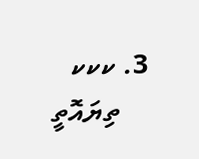3. ކކކ
    ތިޔައޮތީ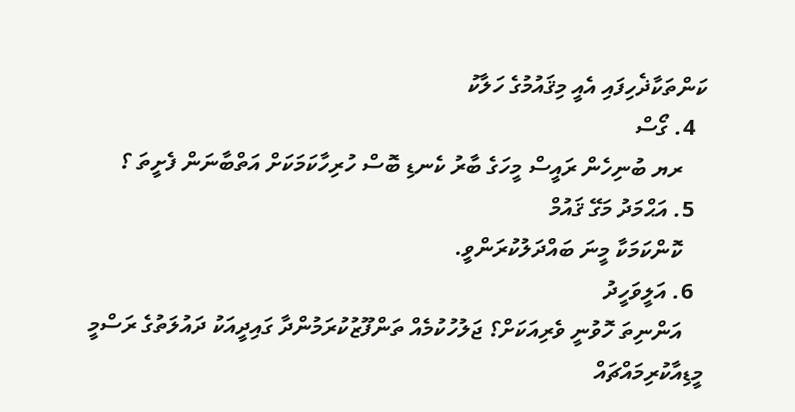ކަންތަކާޛެހިފައި އެއީ މިޤައުމުގެ ހަލާކު
  4. ގޯސް
    ރޔ ބުނިހެން ރައީސް މީހަގެ ބާރު ކެނޑި ބޮސް ހުރިހާކަމަކަށް އަތްބާނަން ފެށީތަ ؟
  5. އަޙްމަދު މަގޭ ޤައުމް
    ކޮންކަމަކާ މީނަ ބައްދަލުކުރަންވީ.
  6. އަލީވަހީދު
    އަންނިތަ ހޮވުނީ ވެރިއަކަށް؟ ޖަލުހުކުމެއް ތަންފޫޒުކުރަމުންދާ ގައިދީއަކު ދައުލަތުގެ ރަސްމީ މީޑިއާކުރިމައްޗައް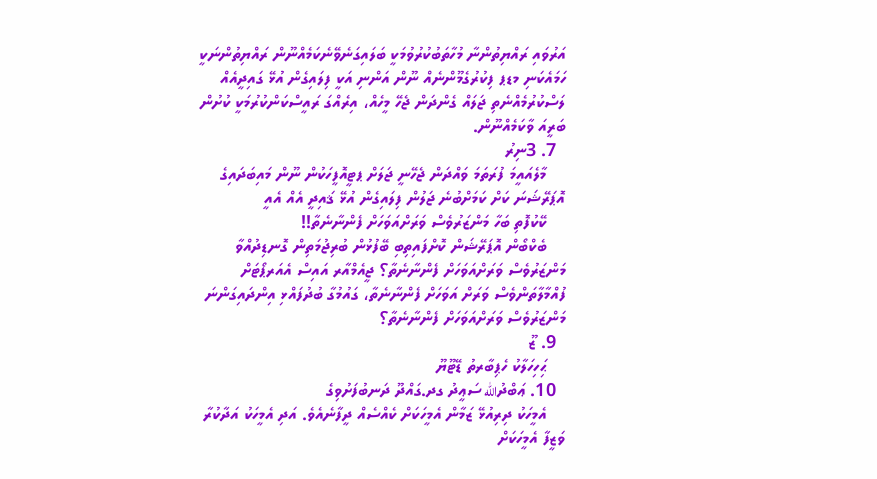އަރުވައި ރައްޔިތުންނާ މުހާތަބުކުރުވުމަކީ ބަލައިގަނެވޭނެކަމެއްނޫން ރައްޔިތުންނަކީ ހަމައެކަނި މޑޕ ފިކުރުގެމޫންނެއް ނޫން އަންނި އަކީ ފިލައިގެން އުޅޭ ގައިދީއެއް ލަސްކުރުމެއްނެތި ޖަލައް ގެންދަން ޖެހޭ މީހެއް، އިރެއްގަ ރައީސްކަންކުރުމަކީ ކުށުން ބަރީއަ ވާކަމެއްނޫން.
  7. 3ނިރު
    މާލެއައީމަ ފުރަތަމަ ވައްދަން ޖެހޭނީ ޖަލަށް ޕޓީއޮފީހަކުން ނޫން މައިބަދައިގެ އޮޕަރޭޝަނަ ކަށް ކަމަށްބުނެ ޖަލުން ފިލައިގެން އުޅޭ ޤައިދީ އެއް އެއީ
    ކޭކުފޮތި ބަހާ މަންޒަރުވެސް ވަރަށްއަވަހަށް ފެންނާނެތާ!!
    ބެކްބޯން އޮޕަރޭޝަން ކޮށްފައިތިބި ބޭފުޅުން ބުރިޖުމަތިން ގޮނޑިދުއްވާ މަންޒަރުވެސް ވަރަށްއަވަހަށް ފެންނާނެތާ؟ ޖީއެމްއާރ އައިސް އެއަރޕޯޓަށް ފުއްމާލާތަންވެސް ވަރަށް އަވަހަށް ފެންނާނެތާ، ގައުމުގާ ބުދުފައްޅި އިންދައިގަންނަ މަންޒަރުވެސް ވަރަށްއަވަހަށް ފެންނާނެތާ؟
  9. ޒޫ
    ޙަިހިހަލާކު ހެޕިބާރތު ޑޭޓޫޔޫ
  10. ޢަބްދުالله ސަޢީދު ގދ.ގައްދޫ ދަނބުފަށުވިގެ
    އެމީހަކު ދިރިއުޅޭ ޒަމާން އެމީހަކަށް ކެއްސެއް ދީފާނެއެވެ. އަދި އެމީހަކު އަދާކުރާ ވަޒީފާ އެމީހަކަށް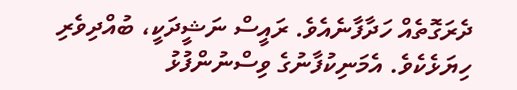ދެރަގޮތެއް ހަދާފާނެއެވެ. ރައީސް ނަޝީދަކީ، ބުއްދިވެރި ހިޔަޅެކެވެ. އެމަނިކުފާނުގެ ވިސްނުންފުޅު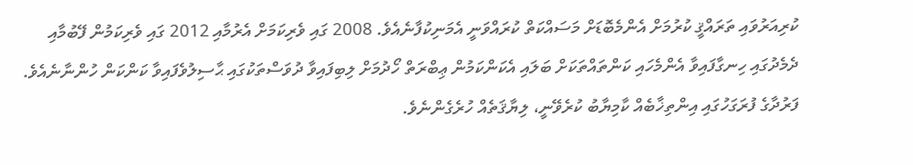ކުރިއަރުވައި ތަރައްޤީ ކުރުމަށް އެންމެބޮޑަށް މަސައްކަތް ކުރައްވަނީ އެމަނިކުފާނެއެވެ. 2008 ގައި ވެރިކަމަށް އެރުމާއި 2012 ގައި ވެރިކަމުން ފޭބުމާއި ދެމެދުގައި ހިނގާފައިވާ އެންމެހައި ކަންތައްތަކަށް ބަލައި އެކަންކަމުން ޢިބްރަތް ހޯދުމަށް ލިބިފައިވާ ދުވަސްތަކުގައި ޙާސިލުވެފައިވާ ކަންކަން ހުންނާނެއެވެ. ފަރުދާގެ ފުރަގަހުގައި އިންތިޚާބެއް ކާމިޔާބު ކުރެވޭނީ، ލިޔާޤަތެއް ހުރެގެންނެވެ.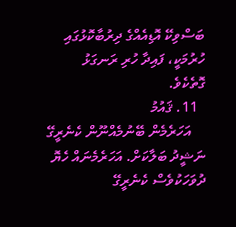ބަސްވިކޭ އޮޑިއެއްގެ ދިރުބާކޮޅުގައި ހުރުމަކީ، ފައިދާ ހުރި ރަނގަޅު ގޮތެކެވެ.
  11. ޤައުމު
    އަހަރެމެން ބޭނުމެއްނޫން ކެނެރީގޭ ނަޝީދު ބަލާކަށް. އަހަރެމެނައް ހެޔޮ ދުވަހަކުވެސް ކެނެރީގޭ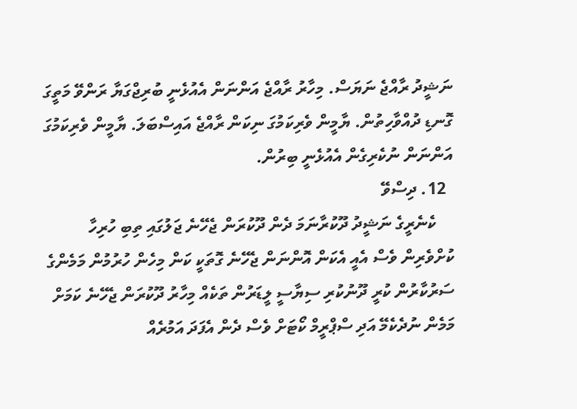ނަޝީދު ރާއްޖެ ނަޔަސް. މިހާރު ރާއްޖެ އަންނަން އެއުޅެނީ ބުރިޖްގަޔާ ރަންވޭ މަތީގަ ގޮނޑި ދުއްވާހިތުން. ޔާމީން ވެރިކަމުގަ ނިކަން ރާއްޖެ އައިސްބަލަ. ޔާމީން ވެރިކަމުގަ އަންނަން ނުކެރިގެން އެއުޅެނީ ބިރުން.
  12. ދިސްވޭ
    ކެނެރީގެ ނަޝީދު ދޫކުރާނަމަ ދެން ދޫކުރަން ޖެހޭނެ ޖަލުގައި ތިބި ހުރިހާ ކުށްވެރިން ވެސް އެއީ އެކަން އޮންނަން ޖެހޭނެ ގޮތަކީ ކަން މިހެން ހުރުމުން މަމެންގެ ސަރުކާރުން ކުރީ ދޫނުކުރި ސިޔާސީ ލީޑަރުން ތަކެއް މިހާރު ދޫކުރަން ޖެހޭނެ ކަމަށް މަމެން ނުދެކެމޭ އަދި ސްޕްރީމް ކޯޓަށް ވެސް ދެން އެފަދަ އަމުރެއް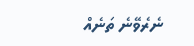ނެރެވޭނެ ތަނެއް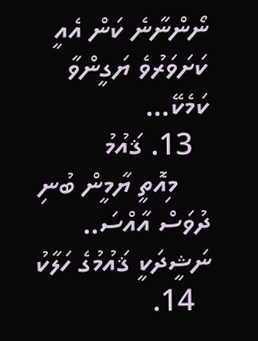ނޯންނާނެ ކަން އެއީ ކަށަވަރުވެ ޔަގީންވާ ކަމެކޭ...
  13. ޤައުމު
    މިއޮތީ ޔާމީން ބުނި ދުވަސް އާއްސަ.. ނަޝީދަކީ ޤައުމުގެ ހަލާކު
  14.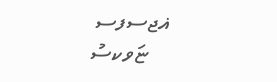ޣޖސފސ
    ޏަވކސު